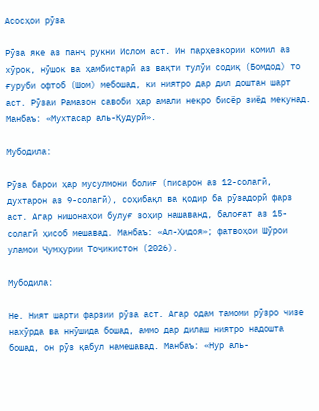Асосҳои рӯза

Рӯза яке аз панҷ рукни Ислом аст. Ин парҳезкории комил аз хӯрок, нӯшок ва ҳамбистарӣ аз вақти тулӯи содиқ (Бомдод) то ғуруби офтоб (Шом) мебошад, ки ниятро дар дил доштан шарт аст. Рӯзаи Рамазон савоби ҳар амали некро бисёр зиёд мекунад. Манбаъ: «Мухтасар аль-Қудурӣ».

Мубодила:

Рӯза барои ҳар мусулмони болиғ (писарон аз 12-солагӣ, духтарон аз 9-солагӣ), соҳибақл ва қодир ба рӯзадорӣ фарз аст. Агар нишонаҳои булуғ зоҳир нашаванд, балоғат аз 15-солагӣ ҳисоб мешавад. Манбаъ: «Ал-Ҳидоя»; фатвоҳои Шӯрои уламои Ҷумҳурии Тоҷикистон (2026).

Мубодила:

Не. Ният шарти фарзии рӯза аст. Агар одам тамоми рӯзро чизе нахӯрда ва ннӯшида бошад, аммо дар дилаш ниятро надошта бошад, он рӯз қабул намешавад. Манбаъ: «Нур аль-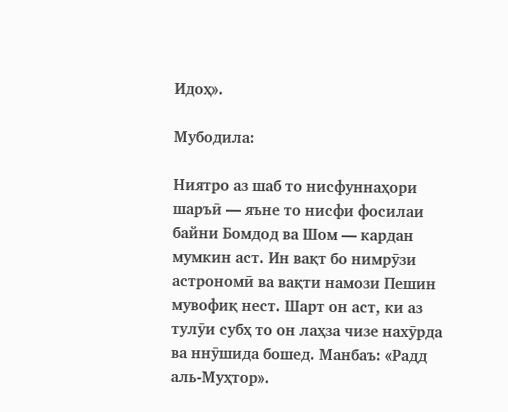Идоҳ».

Мубодила:

Ниятро аз шаб то нисфуннаҳори шаръӣ — яъне то нисфи фосилаи байни Бомдод ва Шом — кардан мумкин аст. Ин вақт бо нимрӯзи астрономӣ ва вақти намози Пешин мувофиқ нест. Шарт он аст, ки аз тулӯи субҳ то он лаҳза чизе нахӯрда ва ннӯшида бошед. Манбаъ: «Радд аль-Муҳтор».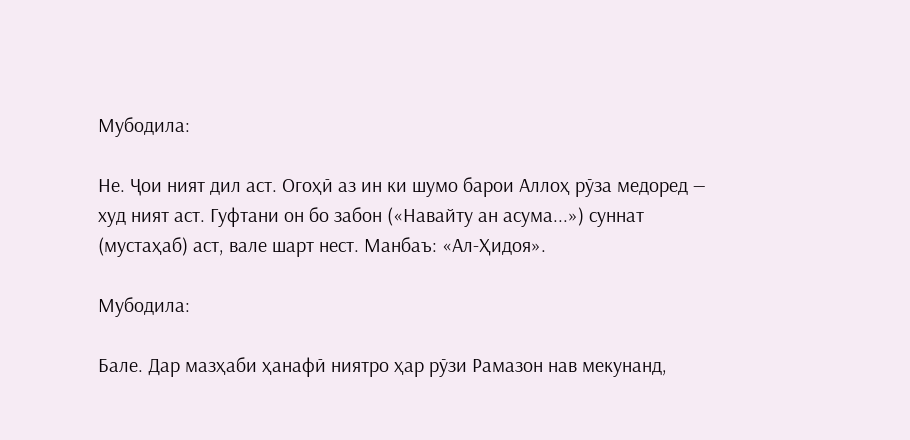Мубодила:

Не. Ҷои ният дил аст. Огоҳӣ аз ин ки шумо барои Аллоҳ рӯза медоред — худ ният аст. Гуфтани он бо забон («Навайту ан асума...») суннат (мустаҳаб) аст, вале шарт нест. Манбаъ: «Ал-Ҳидоя».

Мубодила:

Бале. Дар мазҳаби ҳанафӣ ниятро ҳар рӯзи Рамазон нав мекунанд,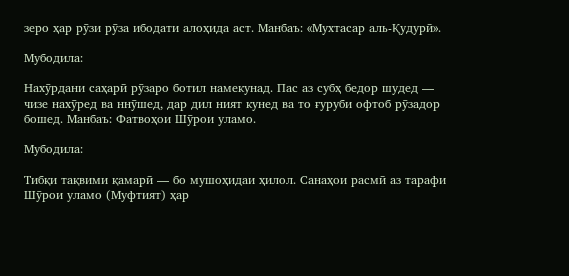зеро ҳар рӯзи рӯза ибодати алоҳида аст. Манбаъ: «Мухтасар аль-Қудурӣ».

Мубодила:

Нахӯрдани саҳарӣ рӯзаро ботил намекунад. Пас аз субҳ бедор шудед — чизе нахӯред ва ннӯшед, дар дил ният кунед ва то ғуруби офтоб рӯзадор бошед. Манбаъ: Фатвоҳои Шӯрои уламо.

Мубодила:

Тибқи тақвими қамарӣ — бо мушоҳидаи ҳилол. Санаҳои расмӣ аз тарафи Шӯрои уламо (Муфтият) ҳар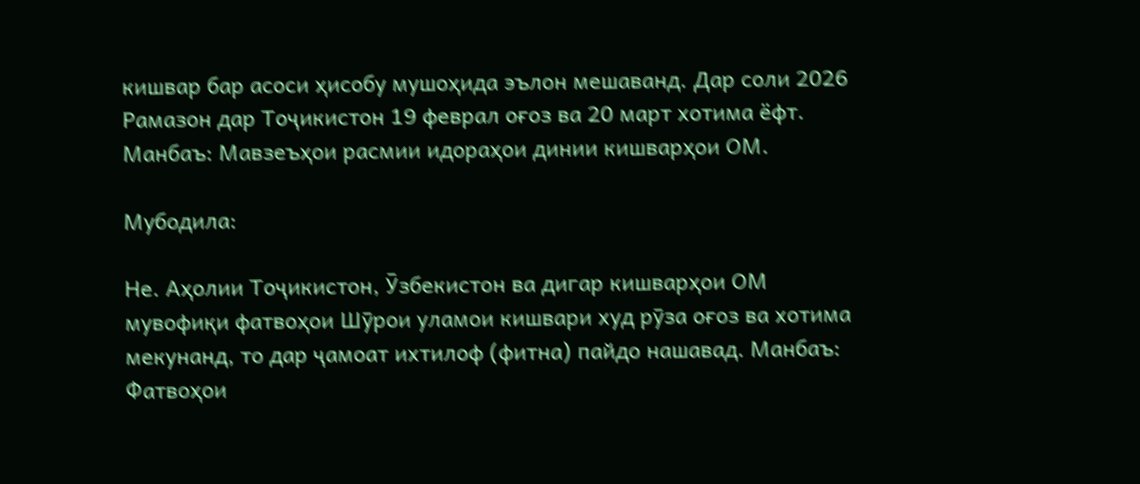кишвар бар асоси ҳисобу мушоҳида эълон мешаванд. Дар соли 2026 Рамазон дар Тоҷикистон 19 феврал оғоз ва 20 март хотима ёфт. Манбаъ: Мавзеъҳои расмии идораҳои динии кишварҳои ОМ.

Мубодила:

Не. Аҳолии Тоҷикистон, Ӯзбекистон ва дигар кишварҳои ОМ мувофиқи фатвоҳои Шӯрои уламои кишвари худ рӯза оғоз ва хотима мекунанд, то дар ҷамоат ихтилоф (фитна) пайдо нашавад. Манбаъ: Фатвоҳои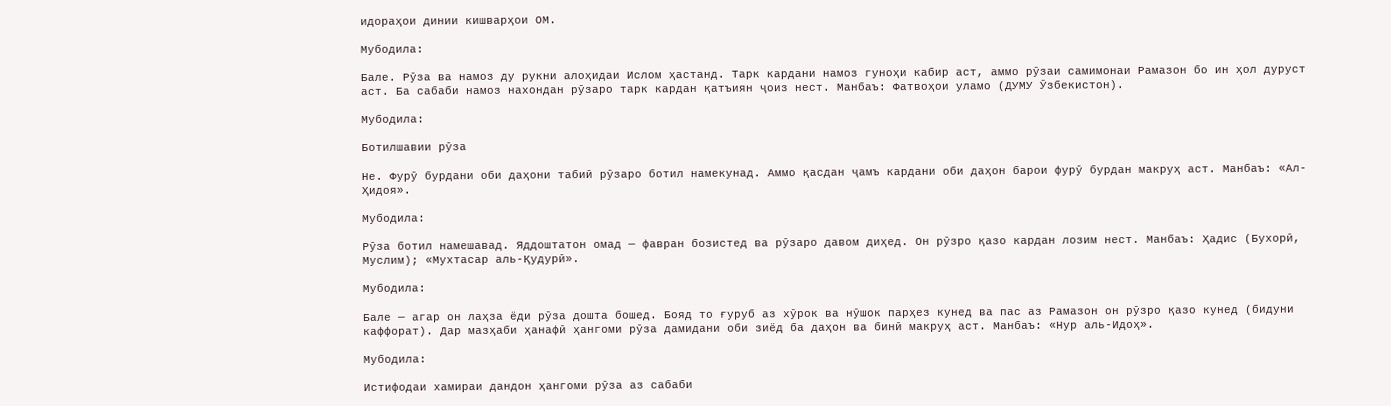идораҳои динии кишварҳои ОМ.

Мубодила:

Бале. Рӯза ва намоз ду рукни алоҳидаи Ислом ҳастанд. Тарк кардани намоз гуноҳи кабир аст, аммо рӯзаи самимонаи Рамазон бо ин ҳол дуруст аст. Ба сабаби намоз нахондан рӯзаро тарк кардан қатъиян ҷоиз нест. Манбаъ: Фатвоҳои уламо (ДУМУ Ӯзбекистон).

Мубодила:

Ботилшавии рӯза

Не. Фурӯ бурдани оби даҳони табиӣ рӯзаро ботил намекунад. Аммо қасдан ҷамъ кардани оби даҳон барои фурӯ бурдан макруҳ аст. Манбаъ: «Ал-Ҳидоя».

Мубодила:

Рӯза ботил намешавад. Яддоштатон омад — фавран бозистед ва рӯзаро давом диҳед. Он рӯзро қазо кардан лозим нест. Манбаъ: Ҳадис (Бухорӣ, Муслим); «Мухтасар аль-Қудурӣ».

Мубодила:

Бале — агар он лаҳза ёди рӯза дошта бошед. Бояд то ғуруб аз хӯрок ва нӯшок парҳез кунед ва пас аз Рамазон он рӯзро қазо кунед (бидуни каффорат). Дар мазҳаби ҳанафӣ ҳангоми рӯза дамидани оби зиёд ба даҳон ва бинӣ макруҳ аст. Манбаъ: «Нур аль-Идоҳ».

Мубодила:

Истифодаи хамираи дандон ҳангоми рӯза аз сабаби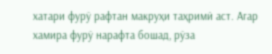хатари фурӯ рафтан макруҳи таҳримӣ аст. Агар хамира фурӯ нарафта бошад, рӯза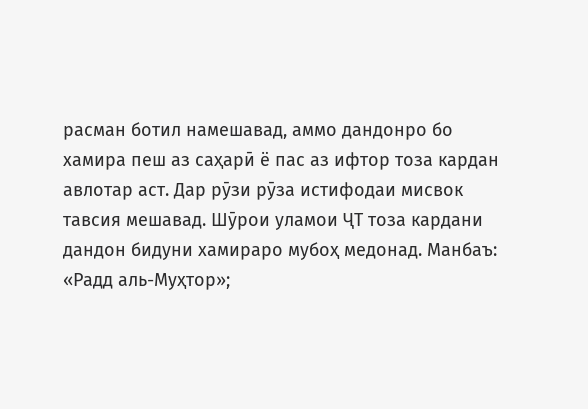расман ботил намешавад, аммо дандонро бо хамира пеш аз саҳарӣ ё пас аз ифтор тоза кардан авлотар аст. Дар рӯзи рӯза истифодаи мисвок тавсия мешавад. Шӯрои уламои ҶТ тоза кардани дандон бидуни хамираро мубоҳ медонад. Манбаъ: «Радд аль-Муҳтор»;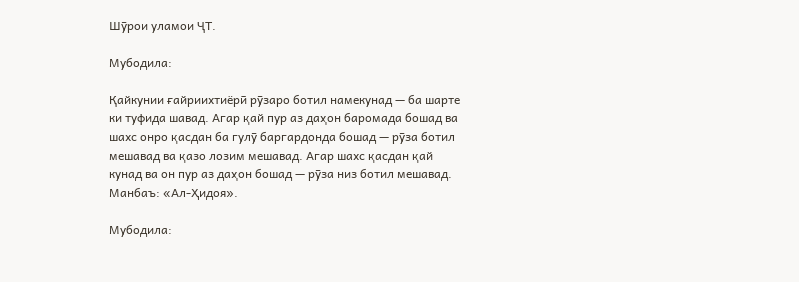Шӯрои уламои ҶТ.

Мубодила:

Қайкунии ғайриихтиёрӣ рӯзаро ботил намекунад — ба шарте ки туфида шавад. Агар қай пур аз даҳон баромада бошад ва шахс онро қасдан ба гулӯ баргардонда бошад — рӯза ботил мешавад ва қазо лозим мешавад. Агар шахс қасдан қай кунад ва он пур аз даҳон бошад — рӯза низ ботил мешавад. Манбаъ: «Ал-Ҳидоя».

Мубодила: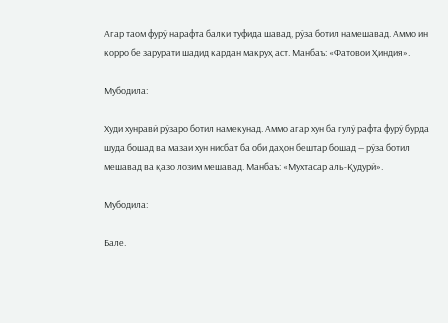Агар таом фурӯ нарафта балки туфида шавад, рӯза ботил намешавад. Аммо ин корро бе зарурати шадид кардан макруҳ аст. Манбаъ: «Фатовои Ҳиндия».

Мубодила:

Худи хунравӣ рӯзаро ботил намекунад. Аммо агар хун ба гулӯ рафта фурӯ бурда шуда бошад ва мазаи хун нисбат ба оби даҳон бештар бошад — рӯза ботил мешавад ва қазо лозим мешавад. Манбаъ: «Мухтасар аль-Қудурӣ».

Мубодила:

Бале.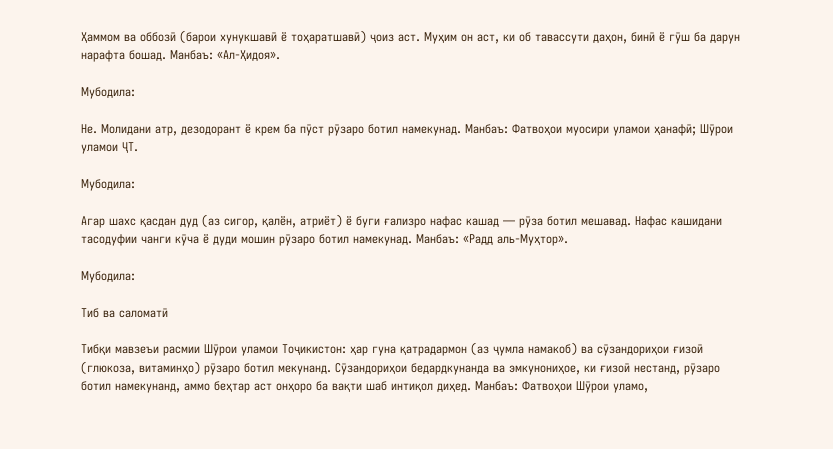Ҳаммом ва оббозӣ (барои хунукшавӣ ё тоҳаратшавӣ) ҷоиз аст. Муҳим он аст, ки об тавассути даҳон, бинӣ ё гӯш ба дарун нарафта бошад. Манбаъ: «Ал-Ҳидоя».

Мубодила:

Не. Молидани атр, дезодорант ё крем ба пӯст рӯзаро ботил намекунад. Манбаъ: Фатвоҳои муосири уламои ҳанафӣ; Шӯрои уламои ҶТ.

Мубодила:

Агар шахс қасдан дуд (аз сигор, қалён, атриёт) ё буги ғализро нафас кашад — рӯза ботил мешавад. Нафас кашидани тасодуфии чанги кӯча ё дуди мошин рӯзаро ботил намекунад. Манбаъ: «Радд аль-Муҳтор».

Мубодила:

Тиб ва саломатӣ

Тибқи мавзеъи расмии Шӯрои уламои Тоҷикистон: ҳар гуна қатрадармон (аз ҷумла намакоб) ва сӯзандориҳои ғизоӣ (глюкоза, витаминҳо) рӯзаро ботил мекунанд. Сӯзандориҳои бедардкунанда ва эмкунониҳое, ки ғизоӣ нестанд, рӯзаро ботил намекунанд, аммо беҳтар аст онҳоро ба вақти шаб интиқол диҳед. Манбаъ: Фатвоҳои Шӯрои уламо,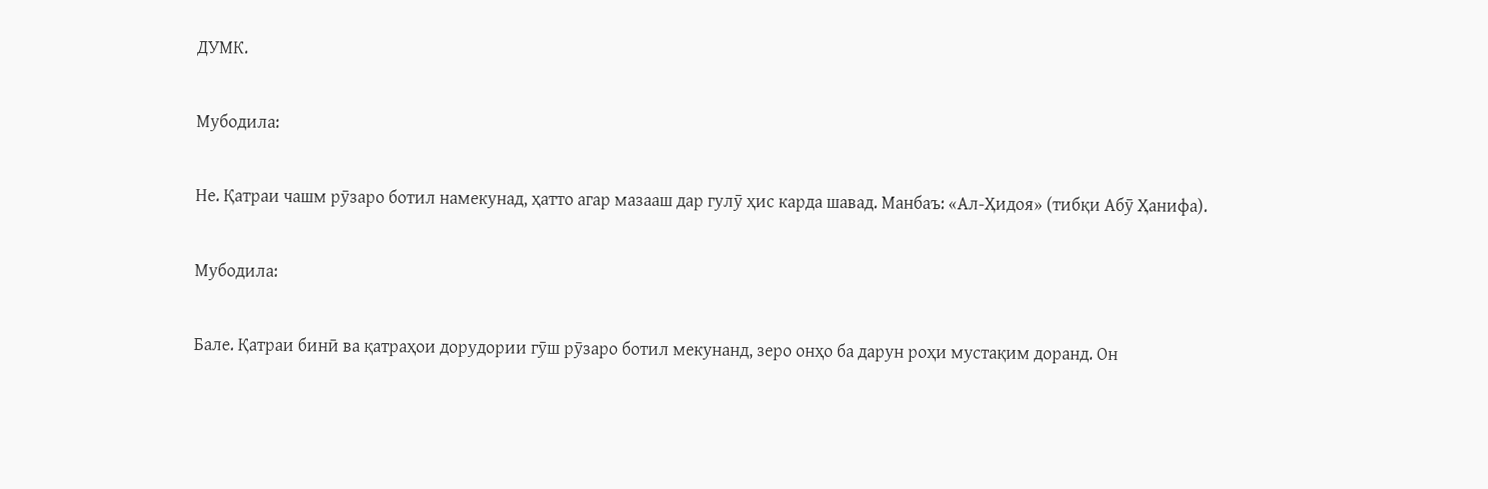ДУМК.

Мубодила:

Не. Қатраи чашм рӯзаро ботил намекунад, ҳатто агар мазааш дар гулӯ ҳис карда шавад. Манбаъ: «Ал-Ҳидоя» (тибқи Абӯ Ҳанифа).

Мубодила:

Бале. Қатраи бинӣ ва қатраҳои дорудории гӯш рӯзаро ботил мекунанд, зеро онҳо ба дарун роҳи мустақим доранд. Он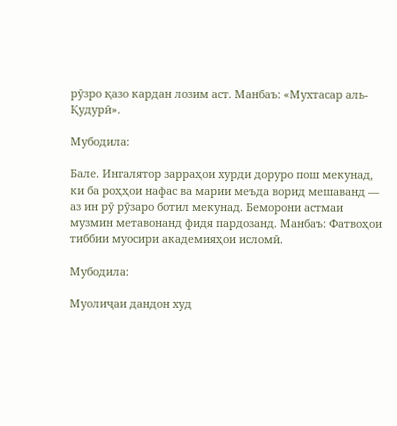рӯзро қазо кардан лозим аст. Манбаъ: «Мухтасар аль-Қудурӣ».

Мубодила:

Бале. Ингалятор зарраҳои хурди доруро пош мекунад, ки ба роҳҳои нафас ва марии меъда ворид мешаванд — аз ин рӯ рӯзаро ботил мекунад. Беморони астмаи музмин метавонанд фидя пардозанд. Манбаъ: Фатвоҳои тиббии муосири академияҳои исломӣ.

Мубодила:

Муолиҷаи дандон худ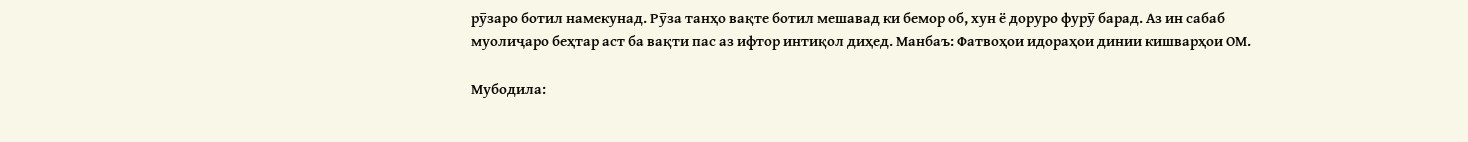рӯзаро ботил намекунад. Рӯза танҳо вақте ботил мешавад ки бемор об, хун ё доруро фурӯ барад. Аз ин сабаб муолиҷаро беҳтар аст ба вақти пас аз ифтор интиқол диҳед. Манбаъ: Фатвоҳои идораҳои динии кишварҳои ОМ.

Мубодила: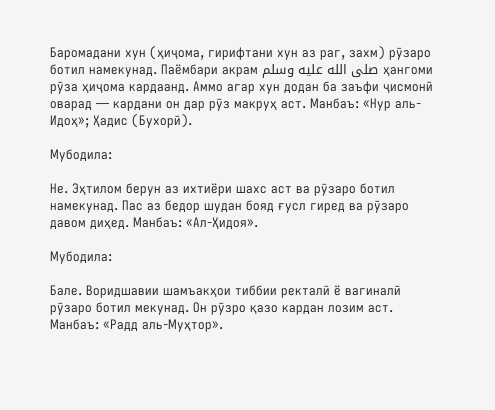Баромадани хун (ҳиҷома, гирифтани хун аз раг, захм) рӯзаро ботил намекунад. Паёмбари акрам صلى الله عليه وسلم ҳангоми рӯза ҳиҷома кардаанд. Аммо агар хун додан ба заъфи ҷисмонӣ оварад — кардани он дар рӯз макруҳ аст. Манбаъ: «Нур аль-Идоҳ»; Ҳадис (Бухорӣ).

Мубодила:

Не. Эҳтилом берун аз ихтиёри шахс аст ва рӯзаро ботил намекунад. Пас аз бедор шудан бояд ғусл гиред ва рӯзаро давом диҳед. Манбаъ: «Ал-Ҳидоя».

Мубодила:

Бале. Воридшавии шамъакҳои тиббии ректалӣ ё вагиналӣ рӯзаро ботил мекунад. Он рӯзро қазо кардан лозим аст. Манбаъ: «Радд аль-Муҳтор».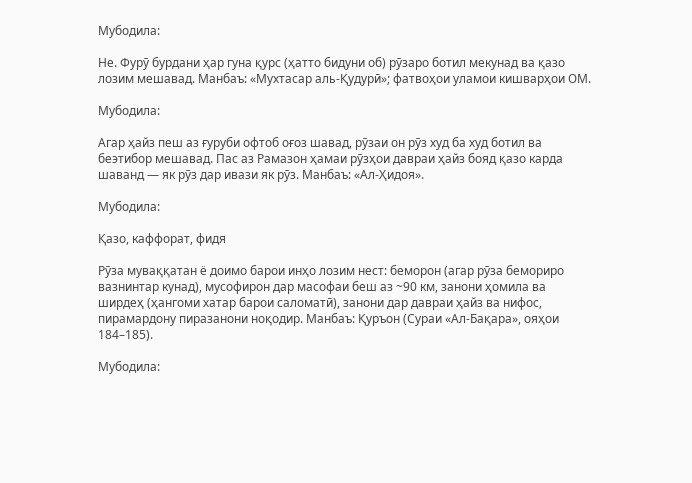Мубодила:

Не. Фурӯ бурдани ҳар гуна қурс (ҳатто бидуни об) рӯзаро ботил мекунад ва қазо лозим мешавад. Манбаъ: «Мухтасар аль-Қудурӣ»; фатвоҳои уламои кишварҳои ОМ.

Мубодила:

Агар ҳайз пеш аз ғуруби офтоб оғоз шавад, рӯзаи он рӯз худ ба худ ботил ва беэтибор мешавад. Пас аз Рамазон ҳамаи рӯзҳои давраи ҳайз бояд қазо карда шаванд — як рӯз дар ивази як рӯз. Манбаъ: «Ал-Ҳидоя».

Мубодила:

Қазо, каффорат, фидя

Рӯза муваққатан ё доимо барои инҳо лозим нест: беморон (агар рӯза бемориро вазнинтар кунад), мусофирон дар масофаи беш аз ~90 км, занони ҳомила ва ширдеҳ (ҳангоми хатар барои саломатӣ), занони дар давраи ҳайз ва нифос, пирамардону пиразанони ноқодир. Манбаъ: Қуръон (Сураи «Ал-Бақара», ояҳои 184–185).

Мубодила: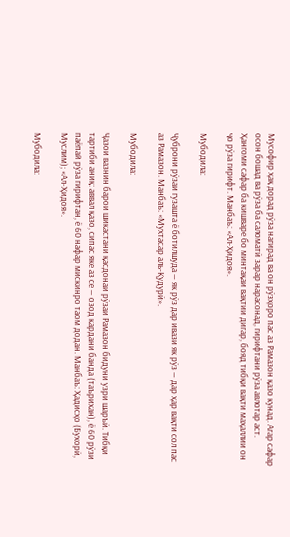Мусофир ҳақ дорад рӯза нагирад ва он рӯзҳоро пас аз Рамазон қазо кунад. Агар сафар осон бошад ва рӯза ба саломатӣ зарар нарасонад, гирифтани рӯза авлотар аст. Ҳангоми сафар ба кишваре бо минтақаи вақтии дигар, бояд тибқи вақти маҳаллии он ҷо рӯза гирифт. Манбаъ: «Ал-Ҳидоя».

Мубодила:

Ҷуброни рӯзаи гузашта ё ботилшуда — як рӯз дар ивази як рӯз — дар ҳар вақти сол пас аз Рамазон. Манбаъ: «Мухтасар аль-Қудурӣ».

Мубодила:

Ҷазои вазнин барои шикастани қасдонаи рӯзаи Рамазон бидуни узри шаръӣ. Тибқи тартиби аниқ: аввал қазо, сипас яке аз се — озод кардани банда (таърихан), ё 60 рӯзи паёпай рӯза гирифтан, ё 60 нафар мискинро таом додан. Манбаъ: Ҳадисҳо (Бухорӣ, Муслим); «Ал-Ҳидоя».

Мубодила: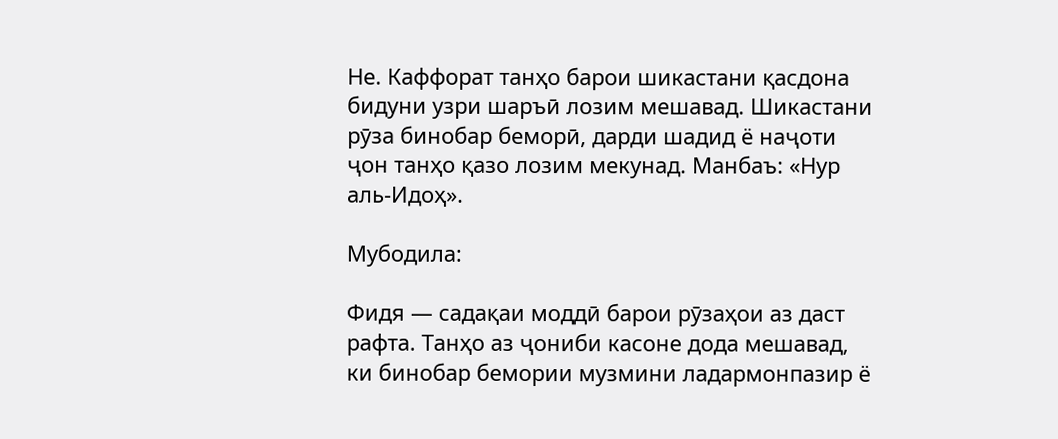Не. Каффорат танҳо барои шикастани қасдона бидуни узри шаръӣ лозим мешавад. Шикастани рӯза бинобар беморӣ, дарди шадид ё наҷоти ҷон танҳо қазо лозим мекунад. Манбаъ: «Нур аль-Идоҳ».

Мубодила:

Фидя — садақаи моддӣ барои рӯзаҳои аз даст рафта. Танҳо аз ҷониби касоне дода мешавад, ки бинобар бемории музмини ладармонпазир ё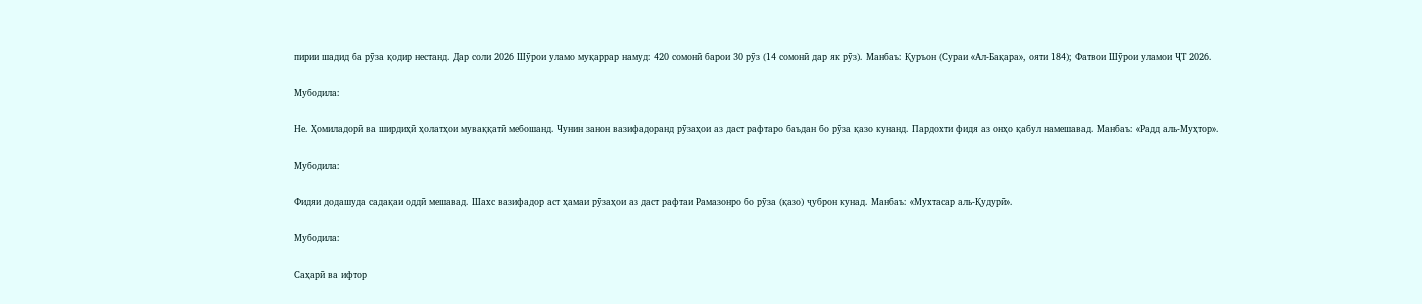пирии шадид ба рӯза қодир нестанд. Дар соли 2026 Шӯрои уламо муқаррар намуд: 420 сомонӣ барои 30 рӯз (14 сомонӣ дар як рӯз). Манбаъ: Қуръон (Сураи «Ал-Бақара», ояти 184); Фатвои Шӯрои уламои ҶТ 2026.

Мубодила:

Не. Ҳомиладорӣ ва ширдиҳӣ ҳолатҳои муваққатӣ мебошанд. Чунин занон вазифадоранд рӯзаҳои аз даст рафтаро баъдан бо рӯза қазо кунанд. Пардохти фидя аз онҳо қабул намешавад. Манбаъ: «Радд аль-Муҳтор».

Мубодила:

Фидяи додашуда садақаи оддӣ мешавад. Шахс вазифадор аст ҳамаи рӯзаҳои аз даст рафтаи Рамазонро бо рӯза (қазо) ҷуброн кунад. Манбаъ: «Мухтасар аль-Қудурӣ».

Мубодила:

Саҳарӣ ва ифтор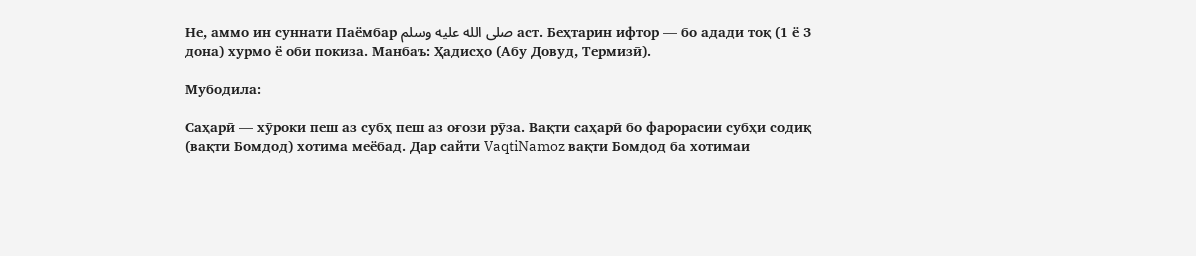Не, аммо ин суннати Паёмбар صلى الله عليه وسلم аст. Беҳтарин ифтор — бо адади тоқ (1 ё 3 дона) хурмо ё оби покиза. Манбаъ: Ҳадисҳо (Абу Довуд, Термизӣ).

Мубодила:

Саҳарӣ — хӯроки пеш аз субҳ пеш аз оғози рӯза. Вақти саҳарӣ бо фарорасии субҳи содиқ (вақти Бомдод) хотима меёбад. Дар сайти VaqtiNamoz вақти Бомдод ба хотимаи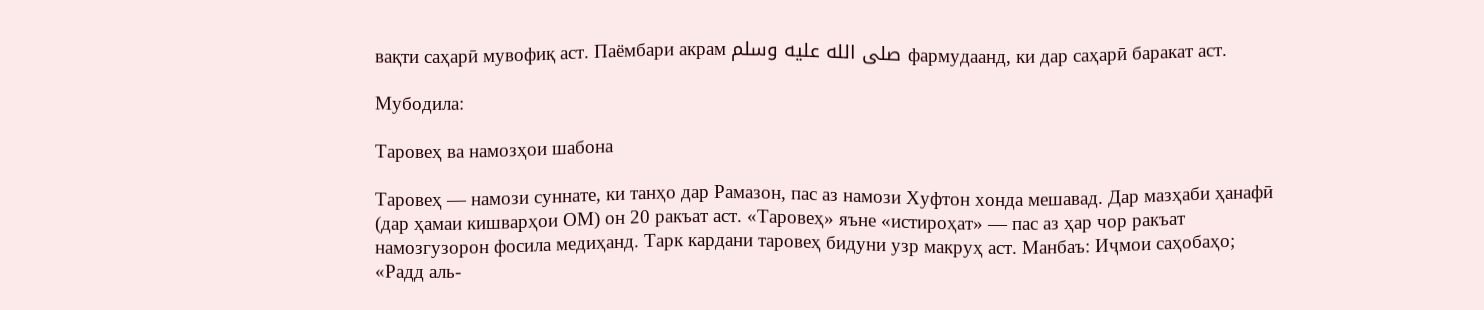вақти саҳарӣ мувофиқ аст. Паёмбари акрам صلى الله عليه وسلم фармудаанд, ки дар саҳарӣ баракат аст.

Мубодила:

Таровеҳ ва намозҳои шабона

Таровеҳ — намози суннате, ки танҳо дар Рамазон, пас аз намози Хуфтон хонда мешавад. Дар мазҳаби ҳанафӣ (дар ҳамаи кишварҳои ОМ) он 20 ракъат аст. «Таровеҳ» яъне «истироҳат» — пас аз ҳар чор ракъат намозгузорон фосила медиҳанд. Тарк кардани таровеҳ бидуни узр макруҳ аст. Манбаъ: Иҷмои саҳобаҳо; «Радд аль-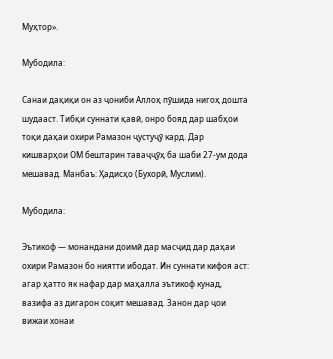Муҳтор».

Мубодила:

Санаи дақиқи он аз ҷониби Аллоҳ пӯшида нигоҳ дошта шудааст. Тибқи суннати қавӣ, онро бояд дар шабҳои тоқи даҳаи охири Рамазон ҷустуҷӯ кард. Дар кишварҳои ОМ бештарин таваҷҷӯҳ ба шаби 27-ум дода мешавад. Манбаъ: Ҳадисҳо (Бухорӣ, Муслим).

Мубодила:

Эътикоф — монандани доимӣ дар масҷид дар даҳаи охири Рамазон бо ниятти ибодат. Ин суннати кифоя аст: агар ҳатто як нафар дар маҳалла эътикоф кунад, вазифа аз дигарон соқит мешавад. Занон дар ҷои вижаи хонаи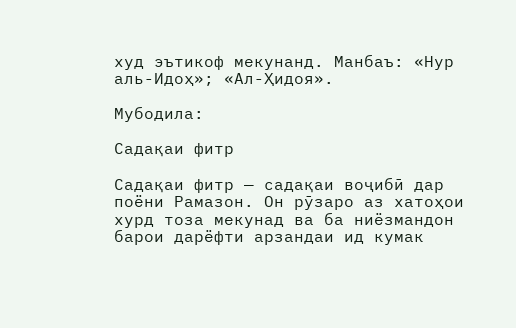худ эътикоф мекунанд. Манбаъ: «Нур аль-Идоҳ»; «Ал-Ҳидоя».

Мубодила:

Садақаи фитр

Садақаи фитр — садақаи воҷибӣ дар поёни Рамазон. Он рӯзаро аз хатоҳои хурд тоза мекунад ва ба ниёзмандон барои дарёфти арзандаи ид кумак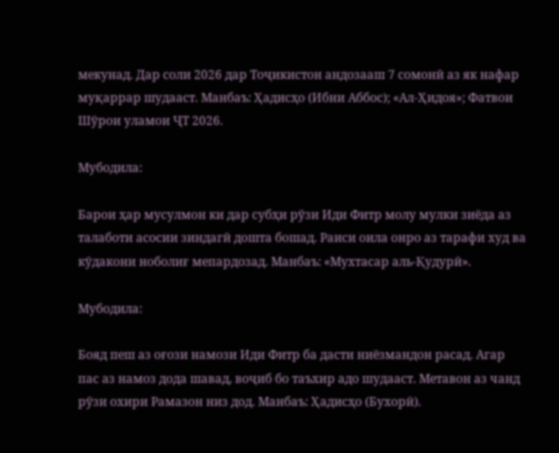мекунад. Дар соли 2026 дар Тоҷикистон андозааш 7 сомонӣ аз як нафар муқаррар шудааст. Манбаъ: Ҳадисҳо (Ибни Аббос); «Ал-Ҳидоя»; Фатвои Шӯрои уламои ҶТ 2026.

Мубодила:

Барои ҳар мусулмон ки дар субҳи рӯзи Иди Фитр молу мулки зиёда аз талаботи асосии зиндагӣ дошта бошад. Раиси оила онро аз тарафи худ ва кӯдакони ноболиғ мепардозад. Манбаъ: «Мухтасар аль-Қудурӣ».

Мубодила:

Бояд пеш аз оғози намози Иди Фитр ба дасти ниёзмандон расад. Агар пас аз намоз дода шавад, воҷиб бо таъхир адо шудааст. Метавон аз чанд рӯзи охири Рамазон низ дод. Манбаъ: Ҳадисҳо (Бухорӣ).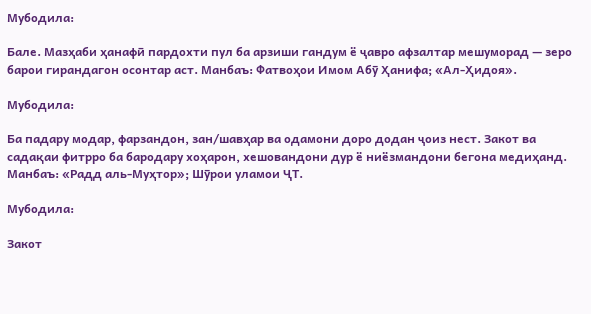Мубодила:

Бале. Мазҳаби ҳанафӣ пардохти пул ба арзиши гандум ё ҷавро афзалтар мешуморад — зеро барои гирандагон осонтар аст. Манбаъ: Фатвоҳои Имом Абӯ Ҳанифа; «Ал-Ҳидоя».

Мубодила:

Ба падару модар, фарзандон, зан/шавҳар ва одамони доро додан ҷоиз нест. Закот ва садақаи фитрро ба бародару хоҳарон, хешовандони дур ё ниёзмандони бегона медиҳанд. Манбаъ: «Радд аль-Муҳтор»; Шӯрои уламои ҶТ.

Мубодила:

Закот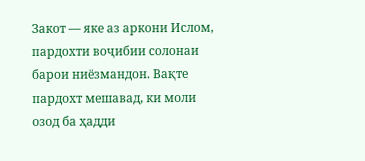Закот — яке аз аркони Ислом, пардохти воҷибии солонаи барои ниёзмандон. Вақте пардохт мешавад, ки моли озод ба ҳадди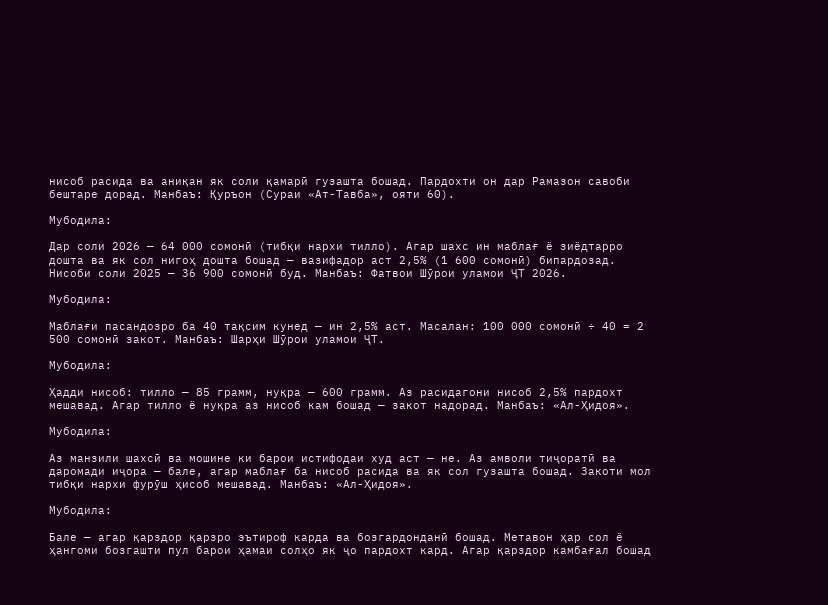нисоб расида ва аниқан як соли қамарӣ гузашта бошад. Пардохти он дар Рамазон савоби бештаре дорад. Манбаъ: Қуръон (Сураи «Ат-Тавба», ояти 60).

Мубодила:

Дар соли 2026 — 64 000 сомонӣ (тибқи нархи тилло). Агар шахс ин маблағ ё зиёдтарро дошта ва як сол нигоҳ дошта бошад — вазифадор аст 2,5% (1 600 сомонӣ) бипардозад. Нисоби соли 2025 — 36 900 сомонӣ буд. Манбаъ: Фатвои Шӯрои уламои ҶТ 2026.

Мубодила:

Маблағи пасандозро ба 40 тақсим кунед — ин 2,5% аст. Масалан: 100 000 сомонӣ ÷ 40 = 2 500 сомонӣ закот. Манбаъ: Шарҳи Шӯрои уламои ҶТ.

Мубодила:

Ҳадди нисоб: тилло — 85 грамм, нуқра — 600 грамм. Аз расидагони нисоб 2,5% пардохт мешавад. Агар тилло ё нуқра аз нисоб кам бошад — закот надорад. Манбаъ: «Ал-Ҳидоя».

Мубодила:

Аз манзили шахсӣ ва мошине ки барои истифодаи худ аст — не. Аз амволи тиҷоратӣ ва даромади иҷора — бале, агар маблағ ба нисоб расида ва як сол гузашта бошад. Закоти мол тибқи нархи фурӯш ҳисоб мешавад. Манбаъ: «Ал-Ҳидоя».

Мубодила:

Бале — агар қарздор қарзро эътироф карда ва бозгардонданӣ бошад. Метавон ҳар сол ё ҳангоми бозгашти пул барои ҳамаи солҳо як ҷо пардохт кард. Агар қарздор камбағал бошад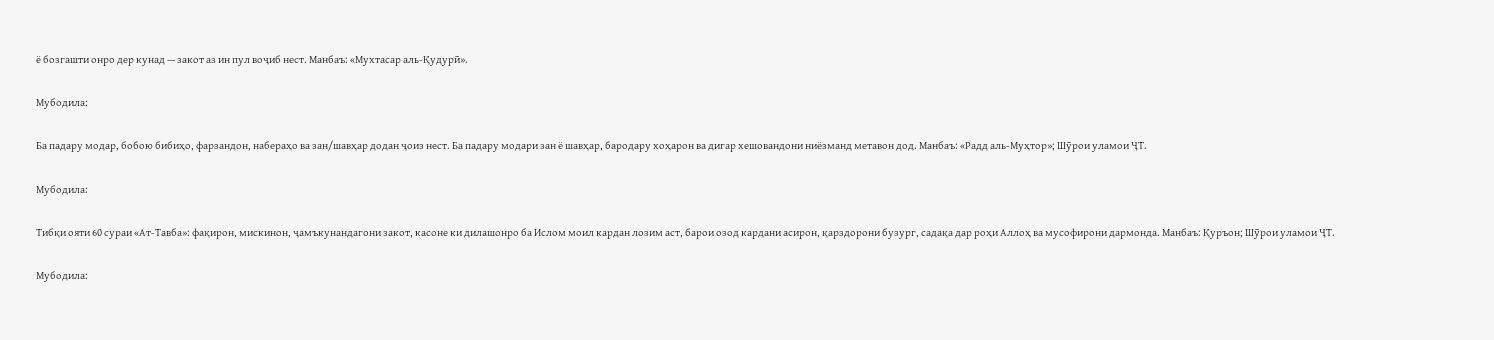ё бозгашти онро дер кунад — закот аз ин пул воҷиб нест. Манбаъ: «Мухтасар аль-Қудурӣ».

Мубодила:

Ба падару модар, бобою бибиҳо, фарзандон, набераҳо ва зан/шавҳар додан ҷоиз нест. Ба падару модари зан ё шавҳар, бародару хоҳарон ва дигар хешовандони ниёзманд метавон дод. Манбаъ: «Радд аль-Муҳтор»; Шӯрои уламои ҶТ.

Мубодила:

Тибқи ояти 60 сураи «Ат-Тавба»: фақирон, мискинон, ҷамъкунандагони закот, касоне ки дилашонро ба Ислом моил кардан лозим аст, барои озод кардани асирон, қарздорони бузург, садақа дар роҳи Аллоҳ ва мусофирони дармонда. Манбаъ: Қуръон; Шӯрои уламои ҶТ.

Мубодила: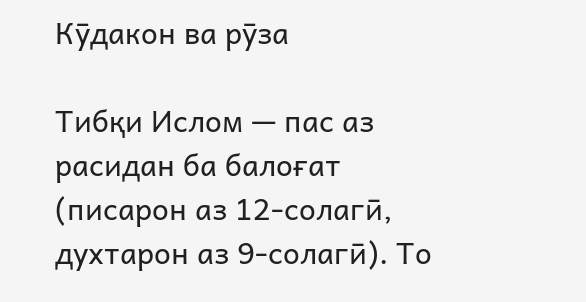Кӯдакон ва рӯза

Тибқи Ислом — пас аз расидан ба балоғат (писарон аз 12-солагӣ, духтарон аз 9-солагӣ). То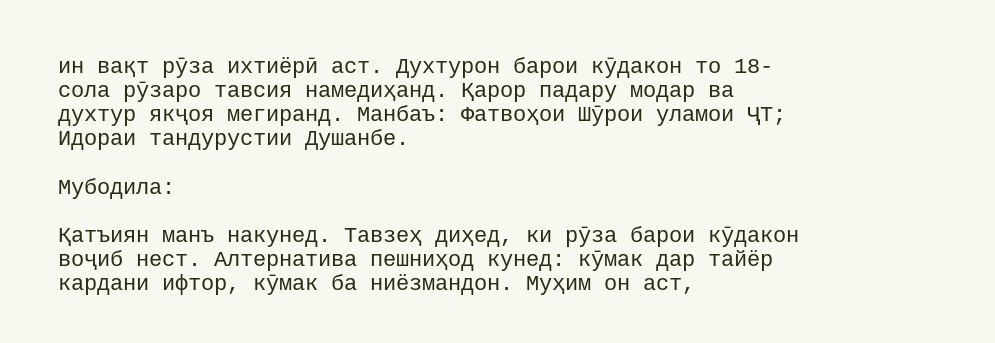ин вақт рӯза ихтиёрӣ аст. Духтурон барои кӯдакон то 18-сола рӯзаро тавсия намедиҳанд. Қарор падару модар ва духтур якҷоя мегиранд. Манбаъ: Фатвоҳои Шӯрои уламои ҶТ; Идораи тандурустии Душанбе.

Мубодила:

Қатъиян манъ накунед. Тавзеҳ диҳед, ки рӯза барои кӯдакон воҷиб нест. Алтернатива пешниҳод кунед: кӯмак дар тайёр кардани ифтор, кӯмак ба ниёзмандон. Муҳим он аст,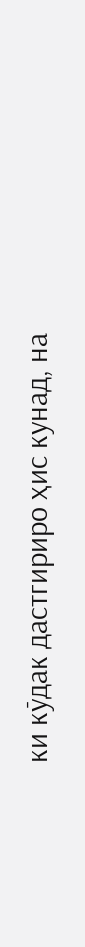ки кӯдак дастгириро ҳис кунад, на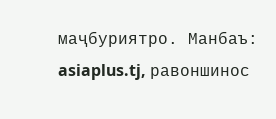маҷбуриятро. Манбаъ: asiaplus.tj, равоншинос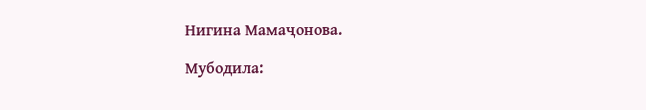Нигина Мамаҷонова.

Мубодила: